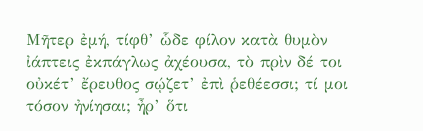Μῆτερ ἐμή, τίφθ’ ὧδε φίλον κατὰ θυμὸν ἰάπτεις ἐκπάγλως ἀχέουσα, τὸ πρὶν δέ τοι οὐκέτ’ ἔρευθος σῴζετ’ ἐπὶ ῥεθέεσσι; τί μοι τόσον ἠνίησαι; ἦρ’ ὅτι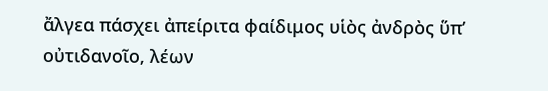ἄλγεα πάσχει ἀπείριτα φαίδιμος υἱὸς ἀνδρὸς ὕπ’ οὐτιδανοῖο, λέων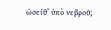ὡσείθ’ ὑπὸ νεβροῦ;